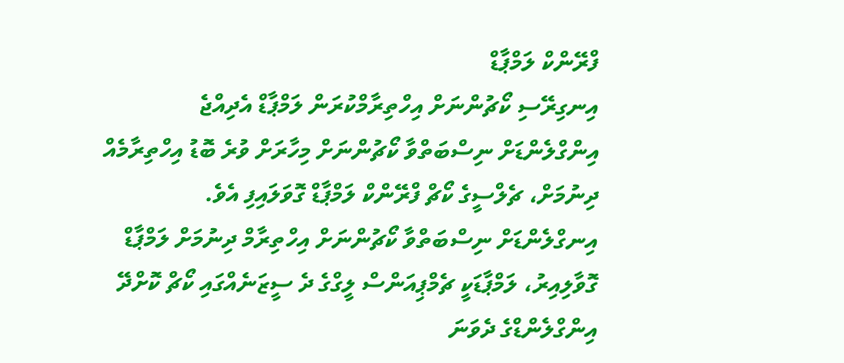ފްރޭންކް ލަމްޕާޑް
އިނގިރޭސި ކޯޗުންނަށް އިހްތިރާމްކުރަން ލަމްޕާޑް އެދިއްޖެ
އިންގްލެންޑަށް ނިސްބަތްވާ ކޯޗުންނަށް މިހާރަށް ވުރެ ބޮޑު އިހްތިރާމެއް ދިނުމަށް، ޗެލްސީގެ ކޯޗް ފްރޭންކް ލަމްޕާޑް ގޮވަލައިފި އެވެ.
އިނގްލެންޑަށް ނިސްބަތްވާ ކޯޗުންނަށް އިހްތިރާމް ދިނުމަށް ލަމްޕާޑް ގޮވާލިއިރު، ލަމްޕާޑަކީ ޗެމްޕިއަންސް ލީގްގެ ދެ ސީޒަނެއްގައި ކޯޗް ކޮށްދޭ އިންގްލެންޑްގެ ދެވަނަ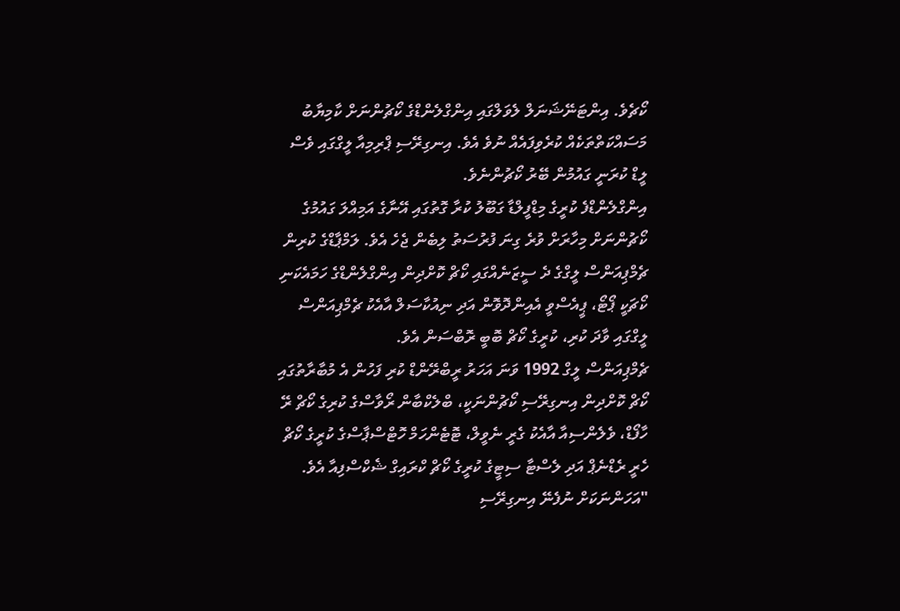ކޯޗެވެ. އިންޓަނޭޝަނަލް ލެވަލްގައި އިންގްލެންޑްގެ ކޯޗުންނަށް ކާމިޔާބު މަސައްކަތްތަކެއް ކުރެވިފައެއް ނުވެ އެވެ. އިނގިރޭސި ޕްރިމިއާ ލީގްގައި ވެސް ލީޑް ކުރަނީ ގައުމުން ބޭރު ކޯޗުންނެވެ.
އިންގްލެންޑްފެ ކުރީގެ މިޑްފީލްޑާ ގަބޫލު ކުރާ ގޮތުގައި އޭނާގެ އަމިއްލަ ގައުމުގެ ކޯޗުންނަށް މިހާރަށް ވުރެ ގިނަ ފުރުސަތު ލިބެން ޖެހެ އެވެ. ލަމްޕާޑްގެ ކުރިން ޗެމްޕިއަންސް ލީގްގެ ދެ ސީޒަނެއްގައި ކޯޗް ކޮށްދިން އިންގްލެންޑްގެ ހަމައެކަނި ކޯޗަކީ ޕޯޓޯ، ޕީއެސްވީ އެއިންދޮވޮން އަދި ނިއުކާސަލް އާއެކު ޗެމްޕިއަންސް ލީގްގައި ވާދަ ކުރި، ކުރީގެ ކޯޗް ބޮބީ ރޮބްސަން އެވެ.
ޗެމްޕިއަންސް ލީގް 1992 ވަނަ އަހަރު ރީބްރޭންޑް ކުރި ފަހުން އެ މުބާރާތުގައި ކޯޗް ކޮށްދިން އިނގިރޭސި ކޯޗުންނަކީ، ބްލެކްބާން ރޯވާސްގެ ކުރިގެ ކޯޗް ރޭ ހާފޯޑް، ވެލެންސިއާ އާއެކު ގެރީ ނެވީލް، ޓޮޓެންހަމް ހޮޓްސްޕާސްގެ ކުރީގެ ކޯޗް ހެރީ ރެޑްނެޕް އަދި ލެސްޓާ ސިޓީގެ ކުރީގެ ކޯޗް ކްރައިގް ޝެކްސްފިއާ އެވެ.
"އަހަންނަކަށް ނުފެނޭ އިނގިރޭސި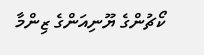ކޯޗުންގެ ޔޫނިއަންގެ ޒިންމާ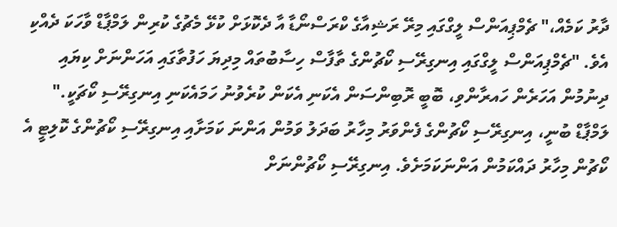ދާރު ކަމެއް،" ޗެމްޕިއަންސް ލީގްގައި މިރޭ ރަޝިއާގެ ކްރަސްނޯޑާ އާ ދެކޮޅަށް ކުޅޭ މެޗުގެ ކުރިން ލަމްޕާޑް ވާހަކަ ދެއްކި އެވެ. "ޗެމްޕިއަންސް ލީގްގައި އިނގިރޭސި ކޯޗުންގެ ތާފާސް ހިސާބުތައް މިދިޔަ ހަފުތާގައި އަހަންނަށް ކިޔައި ދިނުމުން އަހަރެން ހައރާންވި، ބޮބީ ރޮބިންސަން އެކަނި އެކަން ކުރެވުނު ހަމައެކަނި އިނގިރޭސި ކޯޗަކީ."
ލަމްޕާޑް ބުނީ، އިނގިރޭސި ކޯޗުންގެ ފެންވަރު މިހާރު ބަދަލު ވަމުން އަންނަ ކަމަށާއި އިނގިރޭސި ކޯޗުންގެ ކޮލިޓީ އެ ކޯޗުން މިހާރު ދައްކަމުން އަންނަކަމަށެވެ. އިނގިރޭސި ކޯޗުންނަށް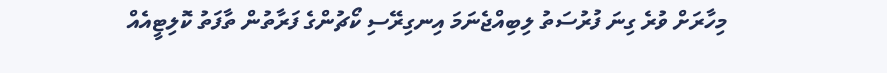މިހާރަށް ވުރެ ގިނަ ފުރުސަތު ލިބިއްޖެނަމަ އިނގިރޭސި ކޯޗުންގެ ފަރާތުން ތާފަތު ކޮލިޓީއެއް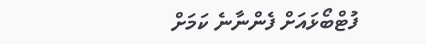ފުޓްބޯޅައަށް ފެންނާނެ ކަމަށް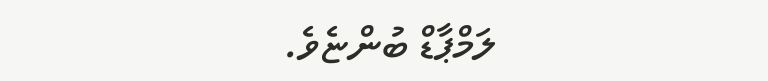ލަމްޕާޑް ބުންޏެވެ.